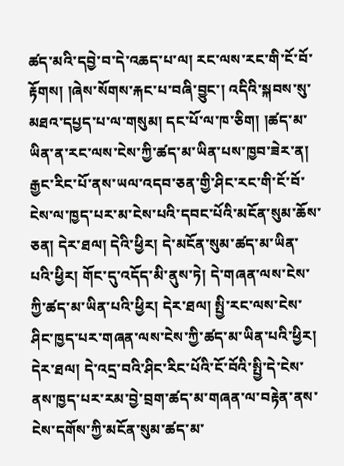ཚད་མའི་དབྱེ་བ་དེ་འཆད་པ་ལ། རང་ལས་རང་གི་ངོ་བོ་རྟོགས། །ཞེས་སོགས་རྐང་པ་བཞི་བྱུང་། འདིའི་སྐབས་སུ་མཐའ་དཔྱད་པ་ལ་གསུམ། དང་པོ་ལ་ཁ་ཅིག། །ཚད་མ་ཡིན་ན་རང་ལས་ངེས་ཀྱི་ཚད་མ་ཡིན་པས་ཁྱབ་ཟེར་ན། རྒྱང་རིང་པོ་ནས་ཡལ་འདབ་ཅན་གྱི་ཤིང་རང་གི་ངོ་བོ་ངེས་ལ་ཁྱད་པར་མ་ངེས་པའི་དབང་པོའི་མངོན་སུམ་ཆོས་ཅན། དེར་ཐལ། དེའི་ཕྱིར། དེ་མངོན་སུམ་ཚད་མ་ཡིན་པའི་ཕྱིར། གོང་དུ་འདོད་མི་ནུས་ཏེ། དེ་གཞན་ལས་ངེས་ཀྱི་ཚད་མ་ཡིན་པའི་ཕྱིར། དེར་ཐལ། སྤྱི་རང་ལས་ངེས་ཤིང་ཁྱད་པར་གཞན་ལས་ངེས་ཀྱི་ཚད་མ་ཡིན་པའི་ཕྱིར། དེར་ཐལ། དེ་འདྲ་བའི་ཤིང་རིང་པོའི་ངོ་བོའི་སྤྱི་དེ་ངེས་ནས་ཁྱད་པར་རམ་བྱེ་བྲག་ཚད་མ་གཞན་ལ་བརྟེན་ནས་ངེས་དགོས་ཀྱི་མངོན་སུམ་ཚད་མ་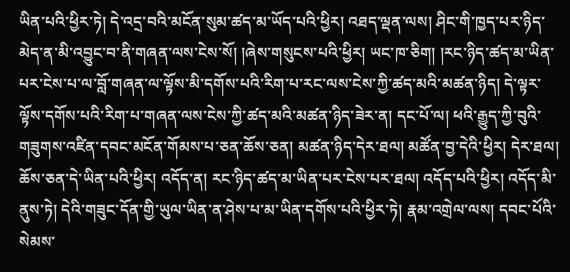ཡིན་པའི་ཕྱིར་ཏེ། དེ་འདྲ་བའི་མངོན་སུམ་ཚད་མ་ཡོད་པའི་ཕྱིར། འཐད་ལྡན་ལས། ཤིང་གི་ཁྱད་པར་ཉིད་མེད་ན་མི་འབྱུང་བ་ནི་གཞན་ལས་ངེས་སོ། །ཞེས་གསུངས་པའི་ཕྱིར། ཡང་ཁ་ཅིག། །རང་ཉིད་ཚད་མ་ཡིན་པར་ངེས་པ་ལ་བློ་གཞན་ལ་ལྟོས་མི་དགོས་པའི་རིག་པ་རང་ལས་ངེས་ཀྱི་ཚད་མའི་མཚན་ཉིད། དེ་ལྟར་ལྟོས་དགོས་པའི་རིག་པ་གཞན་ལས་ངེས་ཀྱི་ཚད་མའི་མཚན་ཉིད་ཟེར་ན། དང་པོ་ལ། ཕའི་རྒྱུད་ཀྱི་བུའི་གཟུགས་འཛིན་དབང་མངོན་གོམས་པ་ཅན་ཆོས་ཅན། མཚན་ཉིད་དེར་ཐལ། མཚོན་བྱ་དེའི་ཕྱིར། དེར་ཐལ། ཆོས་ཅན་དེ་ཡིན་པའི་ཕྱིར། འདོད་ན། རང་ཉིད་ཚད་མ་ཡིན་པར་ངེས་པར་ཐལ། འདོད་པའི་ཕྱིར། འདོད་མི་ནུས་ཏེ། དེའི་གཟུང་དོན་གྱི་ཡུལ་ཡིན་ན་ཤེས་པ་མ་ཡིན་དགོས་པའི་ཕྱིར་ཏེ། རྣམ་འགྲེལ་ལས། དབང་པོའི་སེམས་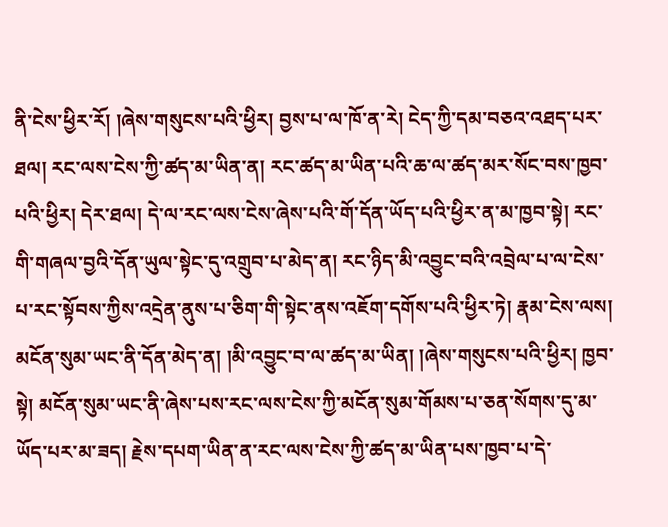ནི་ངེས་ཕྱིར་རོ། །ཞེས་གསུངས་པའི་ཕྱིར། བྱས་པ་ལ་ཁོ་ན་རེ། ངེད་ཀྱི་དམ་བཅའ་འཐད་པར་ཐལ། རང་ལས་ངེས་ཀྱི་ཚད་མ་ཡིན་ན། རང་ཚད་མ་ཡིན་པའི་ཆ་ལ་ཚད་མར་སོང་བས་ཁྱབ་པའི་ཕྱིར། དེར་ཐལ། དེ་ལ་རང་ལས་ངེས་ཞེས་པའི་གོ་དོན་ཡོད་པའི་ཕྱིར་ན་མ་ཁྱབ་སྟེ། རང་གི་གཞལ་བྱའི་དོན་ཡུལ་སྟེང་དུ་འགྲུབ་པ་མེད་ན། རང་ཉིད་མི་འབྱུང་བའི་འབྲེལ་པ་ལ་ངེས་པ་རང་སྟོབས་ཀྱིས་འདྲེན་ནུས་པ་ཅིག་གི་སྟེང་ནས་འཇོག་དགོས་པའི་ཕྱིར་ཏེ། རྣམ་ངེས་ལས། མངོན་སུམ་ཡང་ནི་དོན་མེད་ན། །མི་འབྱུང་བ་ལ་ཚད་མ་ཡིན། །ཞེས་གསུངས་པའི་ཕྱིར། ཁྱབ་སྟེ། མངོན་སུམ་ཡང་ནི་ཞེས་པས་རང་ལས་ངེས་ཀྱི་མངོན་སུམ་གོམས་པ་ཅན་སོགས་དུ་མ་ཡོད་པར་མ་ཟད། རྗེས་དཔག་ཡིན་ན་རང་ལས་ངེས་ཀྱི་ཚད་མ་ཡིན་པས་ཁྱབ་པ་དེ་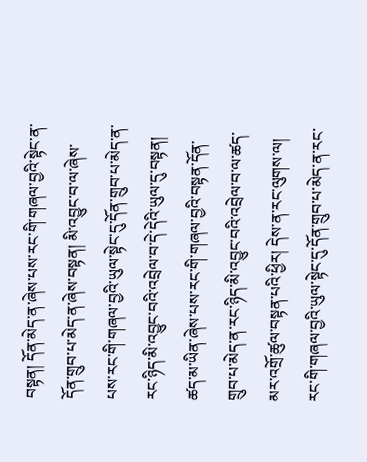བསྟན། དོན་མེད་ན་ཞེས་པས་རང་གི་གཞལ་བྱའི་སྟེང་ན་དོན་གྲུབ་པ་མེད་ན་ཞེས་བསྟན། མི་འབྱུང་བ་ལ་ཞེས་པས་རང་གི་གཞལ་བྱའི་ཡུལ་སྟེང་དུ་དོན་གྲུབ་པ་མེད་ན་རང་ཉིད་མི་འབྱུང་བའི་འབྲེལ་བ་དེ་དེའི་ཡུལ་དུ་བསྟན། ཚད་མ་ཡིན་ཞེས་པས་རང་གི་གཞལ་བྱའི་བསྟན་དོན་གྲུབ་པ་མེད་ན་རང་ཉིད་མི་འབྱུང་བའི་འབྲེལ་བ་ལ་ཚད་མར་འགྲོ་ཚུལ་བསྟན་པའི་ཕྱིར། དེས་ན་རང་ལུགས་ལ། རང་གི་གཞལ་བྱའི་ཡུལ་སྟེང་དུ་དོན་གྲུབ་པ་མེད་ན་རང་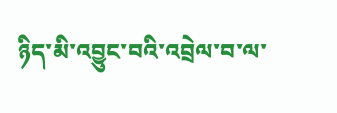ཉིད་མི་འབྱུང་བའི་འབྲེལ་བ་ལ་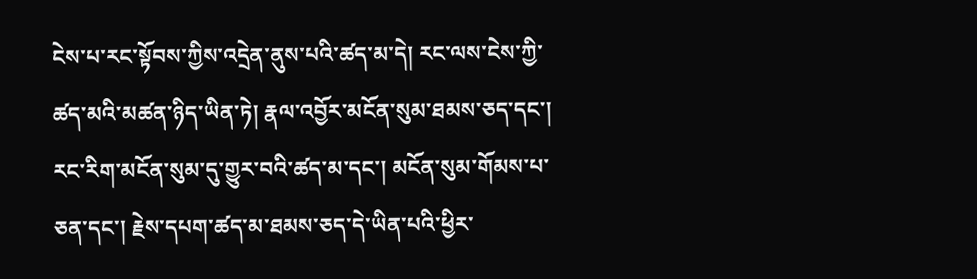ངེས་པ་རང་སྟོབས་ཀྱིས་འདྲེན་ནུས་པའི་ཚད་མ་དེ། རང་ལས་ངེས་ཀྱི་ཚད་མའི་མཚན་ཉིད་ཡིན་ཏེ། རྣལ་འབྱོར་མངོན་སུམ་ཐམས་ཅད་དང་། རང་རིག་མངོན་སུམ་དུ་གྱུར་བའི་ཚད་མ་དང་། མངོན་སུམ་གོམས་པ་ཅན་དང་། རྗེས་དཔག་ཚད་མ་ཐམས་ཅད་དེ་ཡིན་པའི་ཕྱིར་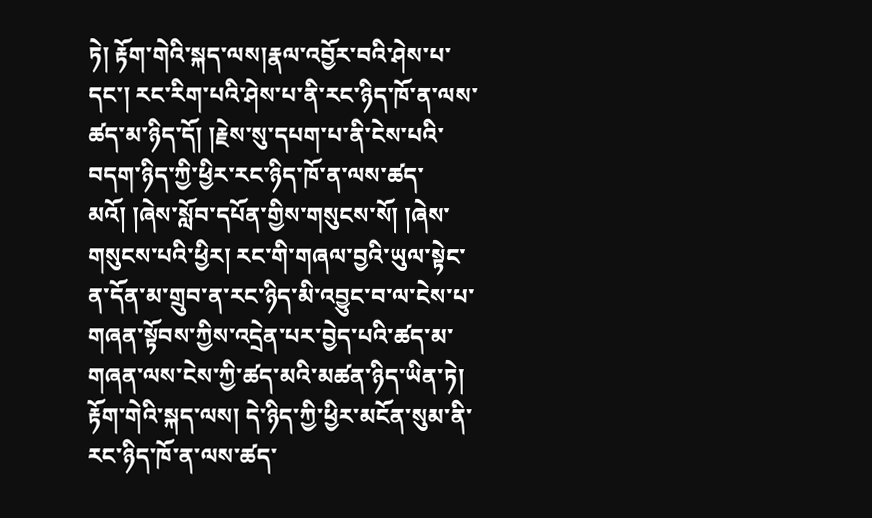ཏེ། རྟོག་གེའི་སྐད་ལས།རྣལ་འབྱོར་བའི་ཤེས་པ་དང་། རང་རིག་པའི་ཤེས་པ་ནི་རང་ཉིད་ཁོ་ན་ལས་ཚད་མ་ཉིད་དོ། །རྗེས་སུ་དཔག་པ་ནི་ངེས་པའི་བདག་ཉིད་ཀྱི་ཕྱིར་རང་ཉིད་ཁོ་ན་ལས་ཚད་མའོ། །ཞེས་སློབ་དཔོན་གྱིས་གསུངས་སོ། །ཞེས་གསུངས་པའི་ཕྱིར། རང་གི་གཞལ་བྱའི་ཡུལ་སྟེང་ན་དོན་མ་གྲུབ་ན་རང་ཉིད་མི་འབྱུང་བ་ལ་ངེས་པ་གཞན་སྟོབས་ཀྱིས་འདྲེན་པར་བྱེད་པའི་ཚད་མ་གཞན་ལས་ངེས་ཀྱི་ཚད་མའི་མཚན་ཉིད་ཡིན་ཏེ། རྟོག་གེའི་སྐད་ལས། དེ་ཉིད་ཀྱི་ཕྱིར་མངོན་སུམ་ནི་རང་ཉིད་ཁོ་ན་ལས་ཚད་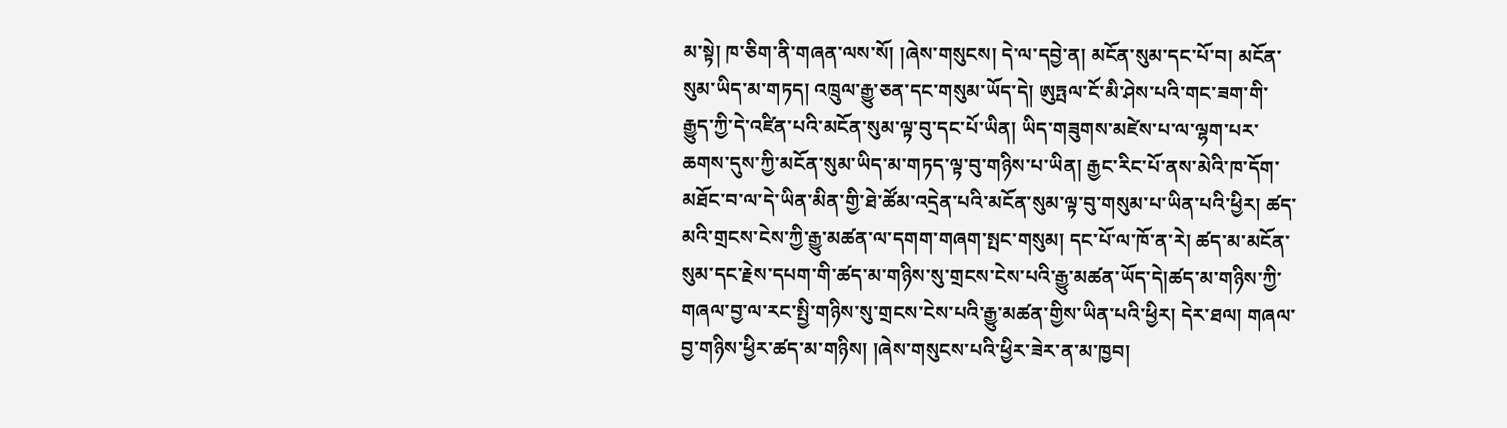མ་སྟེ། ཁ་ཅིག་ནི་གཞན་ལས་སོ། །ཞེས་གསུངས། དེ་ལ་དབྱེ་ན། མངོན་སུམ་དང་པོ་བ། མངོན་སུམ་ཡིད་མ་གཏད། འཁྲུལ་རྒྱུ་ཅན་དང་གསུམ་ཡོད་དེ། ཨུཏྤལ་ངོ་མི་ཤེས་པའི་གང་ཟག་གི་རྒྱུད་ཀྱི་དེ་འཛིན་པའི་མངོན་སུམ་ལྟ་བུ་དང་པོ་ཡིན། ཡིད་གཟུགས་མཛེས་པ་ལ་ལྷག་པར་ཆགས་དུས་ཀྱི་མངོན་སུམ་ཡིད་མ་གཏད་ལྟ་བུ་གཉིས་པ་ཡིན། རྒྱང་རིང་པོ་ནས་མེའི་ཁ་དོག་མཐོང་བ་ལ་དེ་ཡིན་མིན་གྱི་ཐེ་ཚོམ་འདྲེན་པའི་མངོན་སུམ་ལྟ་བུ་གསུམ་པ་ཡིན་པའི་ཕྱིར། ཚད་མའི་གྲངས་ངེས་ཀྱི་རྒྱུ་མཚན་ལ་དགག་གཞག་སྤང་གསུམ། དང་པོ་ལ་ཁོ་ན་རེ། ཚད་མ་མངོན་སུམ་དང་རྗེས་དཔག་གི་ཚད་མ་གཉིས་སུ་གྲངས་ངེས་པའི་རྒྱུ་མཚན་ཡོད་དེ།ཚད་མ་གཉིས་ཀྱི་གཞལ་བྱ་ལ་རང་སྤྱི་གཉིས་སུ་གྲངས་ངེས་པའི་རྒྱུ་མཚན་གྱིས་ཡིན་པའི་ཕྱིར། དེར་ཐལ། གཞལ་བྱ་གཉིས་ཕྱིར་ཚད་མ་གཉིས། །ཞེས་གསུངས་པའི་ཕྱིར་ཟེར་ན་མ་ཁྱབ།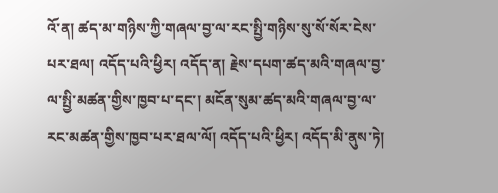འོ་ན། ཚད་མ་གཉིས་ཀྱི་གཞལ་བྱ་ལ་རང་སྤྱི་གཉིས་སུ་སོ་སོར་ངེས་པར་ཐལ། འདོད་པའི་ཕྱིར། འདོད་ན། རྗེས་དཔག་ཚད་མའི་གཞལ་བྱ་ལ་སྤྱི་མཚན་གྱིས་ཁྱབ་པ་དང་། མངོན་སུམ་ཚད་མའི་གཞལ་བྱ་ལ་རང་མཚན་གྱིས་ཁྱབ་པར་ཐལ་ལོ། འདོད་པའི་ཕྱིར། འདོད་མི་ནུས་ཏེ།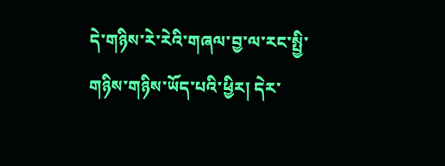དེ་གཉིས་རེ་རེའི་གཞལ་བྱ་ལ་རང་སྤྱི་གཉིས་གཉིས་ཡོད་པའི་ཕྱིར། དེར་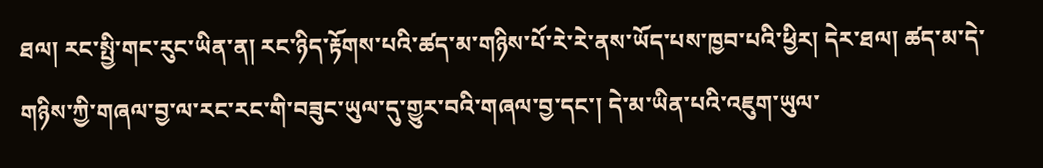ཐལ། རང་སྤྱི་གང་རུང་ཡིན་ན། རང་ཉིད་རྟོགས་པའི་ཚད་མ་གཉིས་པོ་རེ་རེ་ནས་ཡོད་པས་ཁྱབ་པའི་ཕྱིར། དེར་ཐལ། ཚད་མ་དེ་གཉིས་ཀྱི་གཞལ་བྱ་ལ་རང་རང་གི་བཟུང་ཡུལ་དུ་གྱུར་བའི་གཞལ་བྱ་དང་། དེ་མ་ཡིན་པའི་འཇུག་ཡུལ་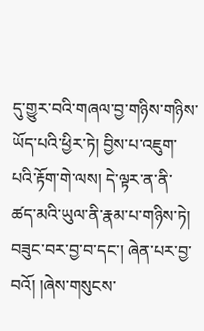དུ་གྱུར་བའི་གཞལ་བྱ་གཉིས་གཉིས་ཡོད་པའི་ཕྱིར་ཏེ། བྱིས་པ་འཇུག་པའི་རྟོག་གེ་ལས། དེ་ལྟར་ན་ནི་ཚད་མའི་ཡུལ་ནི་རྣམ་པ་གཉིས་ཏེ། བཟུང་བར་བྱ་བ་དང་། ཞེན་པར་བྱ་བའོ། །ཞེས་གསུངས་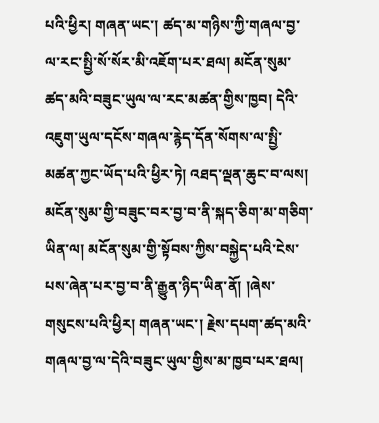པའི་ཕྱིར། གཞན་ཡང་། ཚད་མ་གཉིས་ཀྱི་གཞལ་བྱ་ལ་རང་སྤྱི་སོ་སོར་མི་འཇོག་པར་ཐལ། མངོན་སུམ་ཚད་མའི་བཟུང་ཡུལ་ལ་རང་མཚན་གྱིས་ཁྱབ། དེའི་འཇུག་ཡུལ་དངོས་གཞལ་རྙེད་དོན་སོགས་ལ་སྤྱི་མཚན་ཀྱང་ཡོད་པའི་ཕྱིར་ཏེ། འཐད་ལྡན་ཆུང་བ་ལས། མངོན་སུམ་གྱི་བཟུང་བར་བྱ་བ་ནི་སྐད་ཅིག་མ་གཅིག་ཡིན་ལ། མངོན་སུམ་གྱི་སྟོབས་ཀྱིས་བསྐྱེད་པའི་ངེས་པས་ཞེན་པར་བྱ་བ་ནི་རྒྱུན་ཉིད་ཡིན་ནོ། །ཞེས་གསུངས་པའི་ཕྱིར། གཞན་ཡང་། རྗེས་དཔག་ཚད་མའི་གཞལ་བྱ་ལ་དེའི་བཟུང་ཡུལ་གྱིས་མ་ཁྱབ་པར་ཐལ།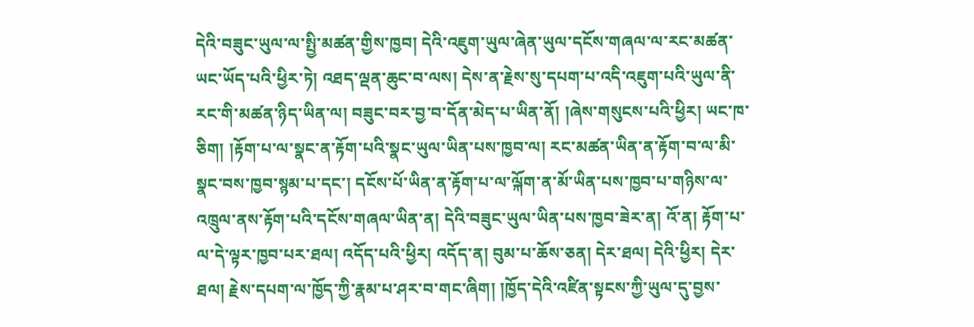དེའི་བཟུང་ཡུལ་ལ་སྤྱི་མཚན་གྱིས་ཁྱབ། དེའི་འཇུག་ཡུལ་ཞེན་ཡུལ་དངོས་གཞལ་ལ་རང་མཚན་ཡང་ཡོད་པའི་ཕྱིར་ཏེ། འཐད་ལྡན་ཆུང་བ་ལས། དེས་ན་རྗེས་སུ་དཔག་པ་འདི་འཇུག་པའི་ཡུལ་ནི་རང་གི་མཚན་ཉིད་ཡིན་ལ། བཟུང་བར་བྱ་བ་དོན་མེད་པ་ཡིན་ནོ། །ཞེས་གསུངས་པའི་ཕྱིར། ཡང་ཁ་ཅིག། །རྟོག་པ་ལ་སྣང་ན་རྟོག་པའི་སྣང་ཡུལ་ཡིན་པས་ཁྱབ་ལ། རང་མཚན་ཡིན་ན་རྟོག་བ་ལ་མི་སྣང་བས་ཁྱབ་སྙམ་པ་དང་། དངོས་པོ་ཡིན་ན་རྟོག་པ་ལ་ལྐོག་ན་མོ་ཡིན་པས་ཁྱབ་པ་གཉིས་ལ་འཁྲུལ་ནས་རྟོག་པའི་དངོས་གཞལ་ཡིན་ན། དེའི་བཟུང་ཡུལ་ཡིན་པས་ཁྱབ་ཟེར་ན། འོ་ན། རྟོག་པ་ལ་དེ་ལྟར་ཁྱབ་པར་ཐལ། འདོད་པའི་ཕྱིར། འདོད་ན། བུམ་པ་ཆོས་ཅན། དེར་ཐལ། དེའི་ཕྱིར། དེར་ཐལ། རྗེས་དཔག་ལ་ཁྱོད་ཀྱི་རྣམ་པ་ཤར་བ་གང་ཞིག། །ཁྱོད་དེའི་འཛིན་སྟངས་ཀྱི་ཡུལ་དུ་བྱས་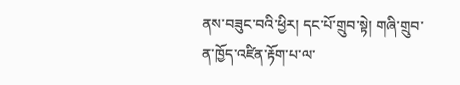ནས་བཟུང་བའི་ཕྱིར། དང་པོ་གྲུབ་སྟེ། གཞི་གྲུབ་ན་ཁྱོད་འཛིན་རྟོག་པ་ལ་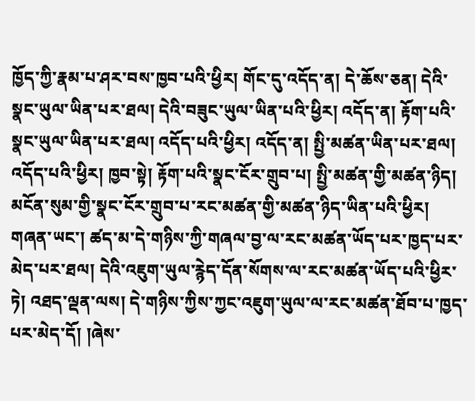ཁྱོད་ཀྱི་རྣམ་པ་ཤར་བས་ཁྱབ་པའི་ཕྱིར། གོང་དུ་འདོད་ན། དེ་ཆོས་ཅན། དེའི་སྣང་ཡུལ་ཡིན་པར་ཐལ། དེའི་བཟུང་ཡུལ་ཡིན་པའི་ཕྱིར། འདོད་ན། རྟོག་པའི་སྣང་ཡུལ་ཡིན་པར་ཐལ། འདོད་པའི་ཕྱིར། འདོད་ན། སྤྱི་མཚན་ཡིན་པར་ཐལ། འདོད་པའི་ཕྱིར། ཁྱབ་སྟེ། རྟོག་པའི་སྣང་ངོར་གྲུབ་པ། སྤྱི་མཚན་གྱི་མཚན་ཉིད། མངོན་སུམ་གྱི་སྣང་ངོར་གྲུབ་པ་རང་མཚན་གྱི་མཚན་ཉིད་ཡིན་པའི་ཕྱིར། གཞན་ཡང་། ཚད་མ་དེ་གཉིས་ཀྱི་གཞལ་བྱ་ལ་རང་མཚན་ཡོད་པར་ཁྱད་པར་མེད་པར་ཐལ། དེའི་འཇུག་ཡུལ་རྙེད་དོན་སོགས་ལ་རང་མཚན་ཡོད་པའི་ཕྱིར་ཏེ། འཐད་ལྡན་ལས། དེ་གཉིས་ཀྱིས་ཀྱང་འཇུག་ཡུལ་ལ་རང་མཚན་ཐོབ་པ་ཁྱད་པར་མེད་དོ། །ཞེས་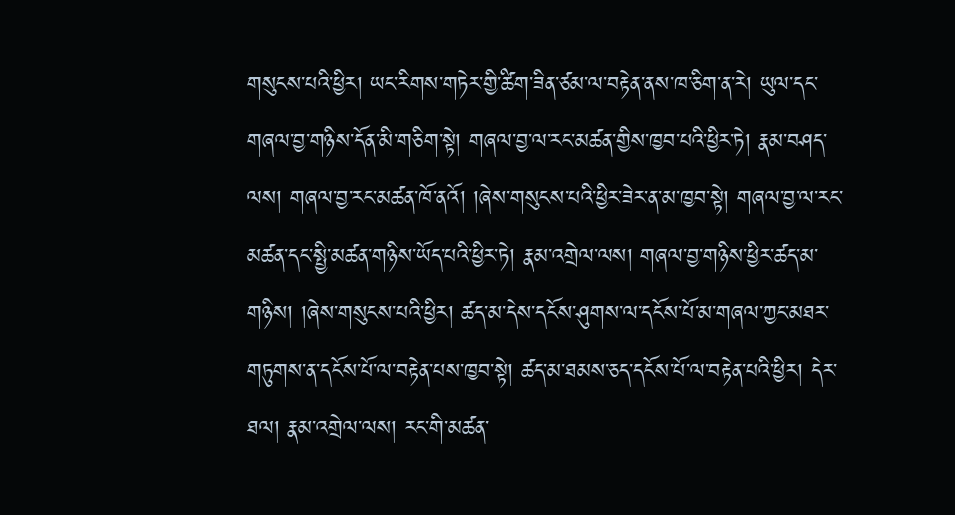གསུངས་པའི་ཕྱིར། ཡང་རིགས་གཏེར་གྱི་ཚིག་ཟིན་ཙམ་ལ་བརྟེན་ནས་ཁ་ཅིག་ན་རེ། ཡུལ་དང་གཞལ་བྱ་གཉིས་དོན་མི་གཅིག་སྟེ། གཞལ་བྱ་ལ་རང་མཚན་གྱིས་ཁྱབ་པའི་ཕྱིར་ཏེ། རྣམ་བཤད་ལས། གཞལ་བྱ་རང་མཚན་ཁོ་ནའོ། །ཞེས་གསུངས་པའི་ཕྱིར་ཟེར་ན་མ་ཁྱབ་སྟེ། གཞལ་བྱ་ལ་རང་མཚན་དང་སྤྱི་མཚན་གཉིས་ཡོད་པའི་ཕྱིར་ཏེ། རྣམ་འགྲེལ་ལས། གཞལ་བྱ་གཉིས་ཕྱིར་ཚད་མ་གཉིས། །ཞེས་གསུངས་པའི་ཕྱིར། ཚད་མ་དེས་དངོས་ཤུགས་ལ་དངོས་པོ་མ་གཞལ་ཀྱང་མཐར་གཏུགས་ན་དངོས་པོ་ལ་བརྟེན་པས་ཁྱབ་སྟེ། ཚད་མ་ཐམས་ཅད་དངོས་པོ་ལ་བརྟེན་པའི་ཕྱིར། དེར་ཐལ། རྣམ་འགྲེལ་ལས། རང་གི་མཚན་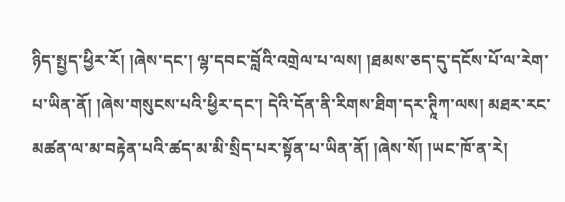ཉིད་སྤྱད་ཕྱིར་རོ། །ཞེས་དང་། ལྷ་དབང་བློའི་འགྲེལ་པ་ལས། །ཐམས་ཅད་དུ་དངོས་པོ་ལ་རེག་པ་ཡིན་ནོ། །ཞེས་གསུངས་པའི་ཕྱིར་དང་། དེའི་དོན་ནི་རིགས་ཐིག་དར་ཊཱིཀ་ལས། མཐར་རང་མཚན་ལ་མ་བརྟེན་པའི་ཚད་མ་མི་སྲིད་པར་སྟོན་པ་ཡིན་ནོ། །ཞེས་སོ། །ཡང་ཁོ་ན་རེ།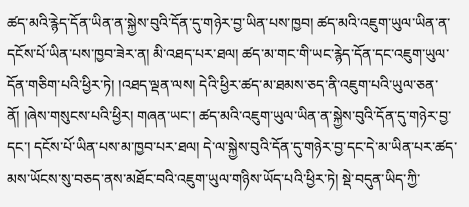ཚད་མའི་རྙེད་དོན་ཡིན་ན་སྐྱེས་བུའི་དོན་དུ་གཉེར་བྱ་ཡིན་པས་ཁྱབ། ཚད་མའི་འཇུག་ཡུལ་ཡིན་ན་དངོས་པོ་ཡིན་པས་ཁྱབ་ཟེར་ན། མི་འཐད་པར་ཐལ། ཚད་མ་གང་གི་ཡང་རྙེད་དོན་དང་འཇུག་ཡུལ་དོན་གཅིག་པའི་ཕྱིར་ཏེ། །འཐད་ལྡན་ལས། དེའི་ཕྱིར་ཚད་མ་ཐམས་ཅད་ནི་འཇུག་པའི་ཡུལ་ཅན་ནོ། །ཞེས་གསུངས་པའི་ཕྱིར། གཞན་ཡང་། ཚད་མའི་འཇུག་ཡུལ་ཡིན་ན་སྐྱེས་བུའི་དོན་དུ་གཉེར་བྱ་དང་། དངོས་པོ་ཡིན་པས་མ་ཁྱབ་པར་ཐལ། དེ་ལ་སྐྱེས་བུའི་དོན་དུ་གཉེར་བྱ་དང་དེ་མ་ཡིན་པར་ཚད་མས་ཡོངས་སུ་བཅད་ནས་མཐོང་བའི་འཇུག་ཡུལ་གཉིས་ཡོད་པའི་ཕྱིར་ཏེ། སྡེ་བདུན་ཡིད་ཀྱི་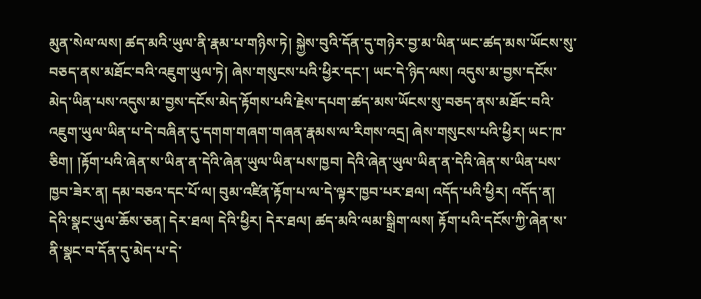མུན་སེལ་ལས། ཚད་མའི་ཡུལ་ནི་རྣམ་པ་གཉིས་ཏེ། སྐྱེས་བུའི་དོན་དུ་གཉེར་བྱ་མ་ཡིན་ཡང་ཚད་མས་ཡོངས་སུ་བཅད་ནས་མཐོང་བའི་འཇུག་ཡུལ་ཏེ། ཞེས་གསུངས་པའི་ཕྱིར་དང་། ཡང་དེ་ཉིད་ལས། འདུས་མ་བྱས་དངོས་མེད་ཡིན་པས་འདུས་མ་བྱས་དངོས་མེད་རྟོགས་པའི་རྗེས་དཔག་ཚད་མས་ཡོངས་སུ་བཅད་ནས་མཐོང་བའི་འཇུག་ཡུལ་ཡིན་པ་དེ་བཞིན་དུ་དགག་གཞག་གཞན་རྣམས་ལ་རིགས་འདྲ། ཞེས་གསུངས་པའི་ཕྱིར། ཡང་ཁ་ཅིག། །རྟོག་པའི་ཞེན་ས་ཡིན་ན་དེའི་ཞེན་ཡུལ་ཡིན་པས་ཁྱབ། དེའི་ཞེན་ཡུལ་ཡིན་ན་དེའི་ཞེན་ས་ཡིན་པས་ཁྱབ་ཟེར་ན། དམ་བཅའ་དང་པོ་ལ། བུམ་འཛིན་རྟོག་པ་ལ་དེ་ལྟར་ཁྱབ་པར་ཐལ། འདོད་པའི་ཕྱིར། འདོད་ན། དེའི་སྣང་ཡུལ་ཆོས་ཅན། དེར་ཐལ། དེའི་ཕྱིར། དེར་ཐལ། ཚད་མའི་ལམ་སྒྲིག་ལས། རྟོག་པའི་དངོས་ཀྱི་ཞེན་ས་ནི་སྣང་བ་དོན་དུ་མེད་པ་དེ་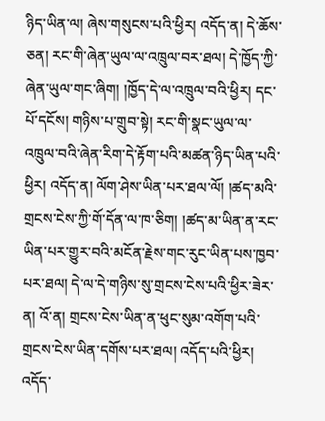ཉིད་ཡིན་ལ། ཞེས་གསུངས་པའི་ཕྱིར། འདོད་ན། དེ་ཆོས་ཅན། རང་གི་ཞེན་ཡུལ་ལ་འཁྲུལ་བར་ཐལ། དེ་ཁྱོད་ཀྱི་ཞེན་ཡུལ་གང་ཞིག། །ཁྱོད་དེ་ལ་འཁྲུལ་བའི་ཕྱིར། དང་པོ་དངོས། གཉིས་པ་གྲུབ་སྟེ། རང་གི་སྣང་ཡུལ་ལ་འཁྲུལ་བའི་ཞེན་རིག་དེ་རྟོག་པའི་མཚན་ཉིད་ཡིན་པའི་ཕྱིར། འདོད་ན། ལོག་ཤེས་ཡིན་པར་ཐལ་ལོ། །ཚད་མའི་གྲངས་ངེས་ཀྱི་གོ་དོན་ལ་ཁ་ཅིག། །ཚད་མ་ཡིན་ན་རང་ཡིན་པར་གྱུར་བའི་མངོན་རྗེས་གང་རུང་ཡིན་པས་ཁྱབ་པར་ཐལ། དེ་ལ་དེ་གཉིས་སུ་གྲངས་ངེས་པའི་ཕྱིར་ཟེར་ན། འོ་ན། གྲངས་ངེས་ཡིན་ན་ཕུང་སུམ་འགོག་པའི་གྲངས་ངེས་ཡིན་དགོས་པར་ཐལ། འདོད་པའི་ཕྱིར། འདོད་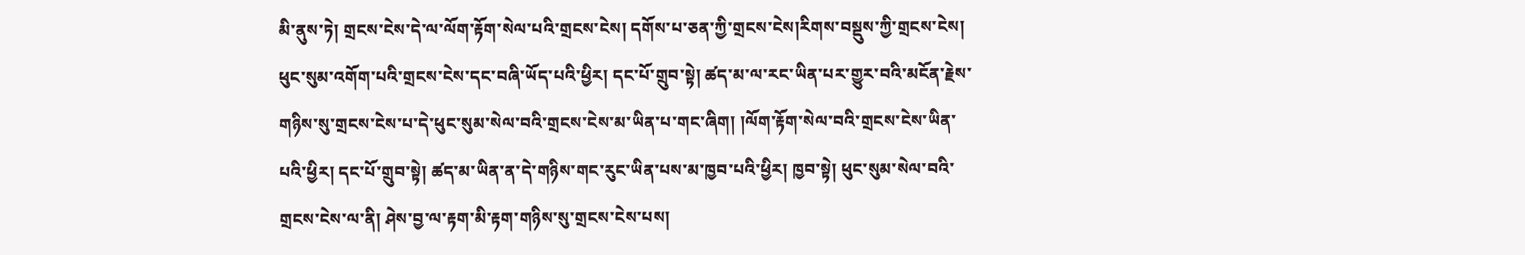མི་ནུས་ཏེ། གྲངས་ངེས་དེ་ལ་ལོག་རྟོག་སེལ་པའི་གྲངས་ངེས། དགོས་པ་ཅན་ཀྱི་གྲངས་ངེས།རིགས་བསྡུས་ཀྱི་གྲངས་ངེས། ཕུང་སུམ་འགོག་པའི་གྲངས་ངེས་དང་བཞི་ཡོད་པའི་ཕྱིར། དང་པོ་གྲུབ་སྟེ། ཚད་མ་ལ་རང་ཡིན་པར་གྱུར་བའི་མངོན་རྗེས་གཉིས་སུ་གྲངས་ངེས་པ་དེ་ཕུང་སུམ་སེལ་བའི་གྲངས་ངེས་མ་ཡིན་པ་གང་ཞིག། །ལོག་རྟོག་སེལ་བའི་གྲངས་ངེས་ཡིན་པའི་ཕྱིར། དང་པོ་གྲུབ་སྟེ། ཚད་མ་ཡིན་ན་དེ་གཉིས་གང་རུང་ཡིན་པས་མ་ཁྱབ་པའི་ཕྱིར། ཁྱབ་སྟེ། ཕུང་སུམ་སེལ་བའི་གྲངས་ངེས་ལ་ནི། ཤེས་བྱ་ལ་རྟག་མི་རྟག་གཉིས་སུ་གྲངས་ངེས་པས།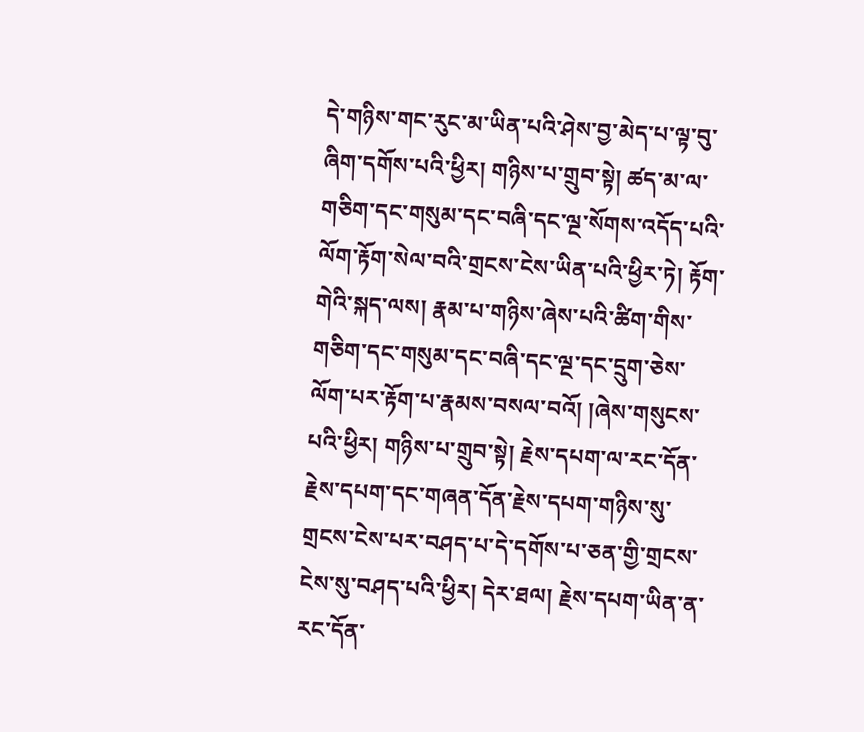དེ་གཉིས་གང་རུང་མ་ཡིན་པའི་ཤེས་བྱ་མེད་པ་ལྟ་བུ་ཞིག་དགོས་པའི་ཕྱིར། གཉིས་པ་གྲུབ་སྟེ། ཚད་མ་ལ་གཅིག་དང་གསུམ་དང་བཞི་དང་ལྔ་སོགས་འདོད་པའི་ལོག་རྟོག་སེལ་བའི་གྲངས་ངེས་ཡིན་པའི་ཕྱིར་ཏེ། རྟོག་གེའི་སྐད་ལས། རྣམ་པ་གཉིས་ཞེས་པའི་ཚིག་གིས་གཅིག་དང་གསུམ་དང་བཞི་དང་ལྔ་དང་དྲུག་ཅེས་ལོག་པར་རྟོག་པ་རྣམས་བསལ་བའོ། །ཞེས་གསུངས་པའི་ཕྱིར། གཉིས་པ་གྲུབ་སྟེ། རྗེས་དཔག་ལ་རང་དོན་རྗེས་དཔག་དང་གཞན་དོན་རྗེས་དཔག་གཉིས་སུ་གྲངས་ངེས་པར་བཤད་པ་དེ་དགོས་པ་ཅན་གྱི་གྲངས་ངེས་སུ་བཤད་པའི་ཕྱིར། དེར་ཐལ། རྗེས་དཔག་ཡིན་ན་རང་དོན་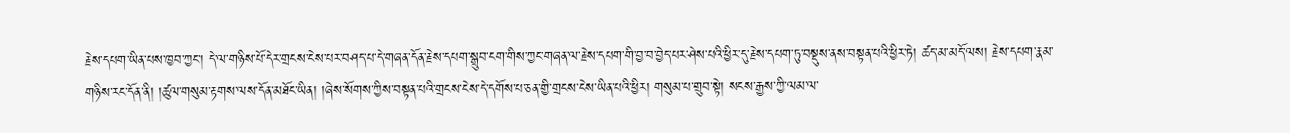རྗེས་དཔག་ཡིན་པས་ཁྱབ་ཀྱང་། དེ་ལ་གཉིས་པོ་དེར་གྲངས་ངེས་པར་བཤད་པ་དེ་གཞན་དོན་རྗེས་དཔག་སྒྲུབ་ངག་གིས་ཀྱང་གཞན་ལ་རྗེས་དཔག་གི་བྱ་བ་བྱེད་པར་ཤེས་པའི་ཕྱིར་དུ་རྗེས་དཔག་ཏུ་བསྡུས་ནས་བསྟན་པའི་ཕྱིར་ཏེ། ཚད་མ་མདོ་ལས། རྗེས་དཔག་རྣམ་གཉིས་རང་དོན་ནི། །ཚུལ་གསུམ་རྟགས་ལས་དོན་མཐོང་ཡིན། །ཞེས་སོགས་ཀྱིས་བསྟན་པའི་གྲངས་ངེས་དེ་དགོས་པ་ཅན་གྱི་གྲངས་ངེས་ཡིན་པའི་ཕྱིར། གསུམ་པ་གྲུབ་སྟེ། སངས་རྒྱས་ཀྱི་ལམ་ལ་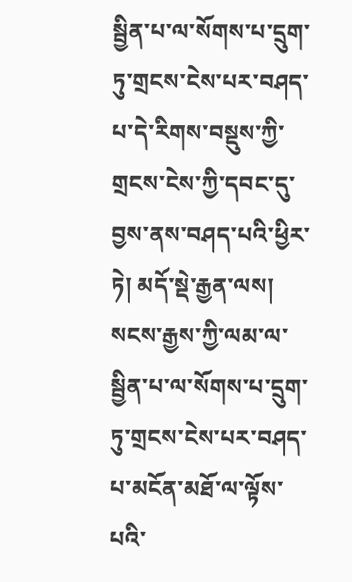སྦྱིན་པ་ལ་སོགས་པ་དྲུག་ཏུ་གྲངས་ངེས་པར་བཤད་པ་དེ་རིགས་བསྡུས་ཀྱི་གྲངས་ངེས་ཀྱི་དབང་དུ་བྱས་ནས་བཤད་པའི་ཕྱིར་ཏེ། མདོ་སྡེ་རྒྱན་ལས། སངས་རྒྱས་ཀྱི་ལམ་ལ་སྦྱིན་པ་ལ་སོགས་པ་དྲུག་ཏུ་གྲངས་ངེས་པར་བཤད་པ་མངོན་མཐོ་ལ་ལྟོས་པའི་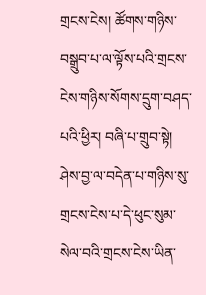གྲངས་ངེས། ཚོགས་གཉིས་བསྒྲུབ་པ་ལ་ལྟོས་པའི་གྲངས་ངེས་གཉིས་སོགས་དྲུག་བཤད་པའི་ཕྱིར། བཞི་པ་གྲུབ་སྟེ། ཤེས་བྱ་ལ་བདེན་པ་གཉིས་སུ་གྲངས་ངེས་པ་དེ་ཕུང་སུམ་སེལ་བའི་གྲངས་ངེས་ཡིན་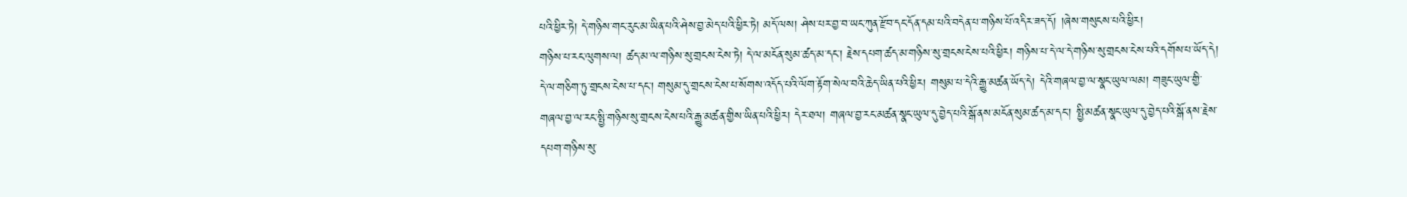པའི་ཕྱིར་ཏེ། དེ་གཉིས་གང་རུང་མ་ཡིན་པའི་ཤེས་བྱ་མེད་པའི་ཕྱིར་ཏེ། མདོ་ལས། ཤེས་པར་བྱ་བ་ཡང་ཀུན་རྫོབ་དང་དོན་དམ་པའི་བདེན་པ་གཉིས་པོ་འདིར་ཟད་དོ། །ཞེས་གསུངས་པའི་ཕྱིར།
གཉིས་པ་རང་ལུགས་ལ། ཚད་མ་ལ་གཉིས་སུ་གྲངས་ངེས་ཏེ། དེ་ལ་མངོན་སུམ་ཚད་མ་དང་། རྗེས་དཔག་ཚད་མ་གཉིས་སུ་གྲངས་ངེས་པའི་ཕྱིར། གཉིས་པ་དེ་ལ་དེ་གཉིས་སུ་གྲངས་ངེས་པའི་དགོས་པ་ཡོད་དེ། དེ་ལ་གཅིག་ཏུ་གྲངས་ངེས་པ་དང་། གསུམ་དུ་གྲངས་ངེས་པ་སོགས་འདོད་པའི་ལོག་རྟོག་སེལ་བའི་ཆེད་ཡིན་པའི་ཕྱིར། གསུམ་པ་དེའི་རྒྱུ་མཚན་ཡོད་དེ། དེའི་གཞལ་བྱ་ལ་སྣང་ཡུལ་ལམ། གཟུང་ཡུལ་གྱི་གཞལ་བྱ་ལ་རང་སྤྱི་གཉིས་སུ་གྲངས་ངེས་པའི་རྒྱུ་མཚན་གྱིས་ཡིན་པའི་ཕྱིར། དེར་ཐལ། གཞལ་བྱ་རང་མཚན་སྣང་ཡུལ་དུ་བྱེད་པའི་སྒོ་ནས་མངོན་སུམ་ཚད་མ་དང་། སྤྱི་མཚན་སྣང་ཡུལ་དུ་བྱེད་པའི་སྒོ་ནས་རྗེས་དཔག་གཉིས་སུ་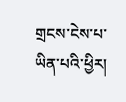གྲངས་ངེས་པ་ཡིན་པའི་ཕྱིར།